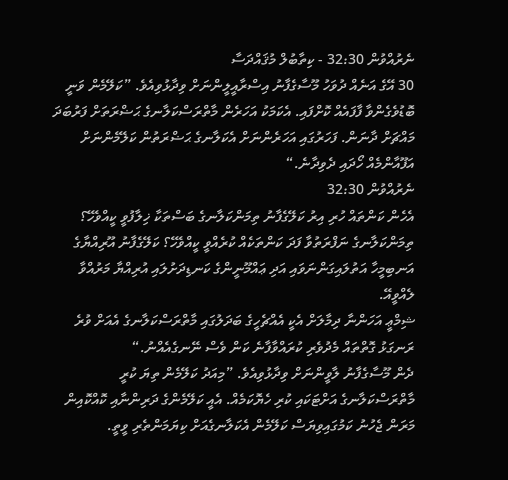ނެރުއްވުން 32:30 - ކިތާބުލް މުޤައްދަސާ
30 އޭގެ އަނެއް ދުވަހު މޫސާގެފާނު އިސްރާއީލީންނަށް ވިދާޅުވިއެވެ. ”ކަލޭމެން ވަނީ ބޮޑުވެގެންވާ ފާފައެއް ކޮށްފައި. އެކަމަކު އަހަރެން މާތްރަސްކަލާނގެ ޙަޟްރަތަށް ފަރުބަދަ މައްޗަށް ދާނަން. ފަހަރުގައި އަހަރެންނަށް އެކަލާނގެ ޙަޟްރަތުން ކަލޭމެންނަށް އަފޫއާންމެއް ހޯދައި ދެވިދާނެ.“
ނެރުއްވުން 32:30
އެހެން ކަންތައް ހުރި އިރު ކަލޭގެފާނު ތިމަންކަލާނގެ ބަސްތަކާ ޚިލާފުވީ ކީއްވެހޭ؟ ތިމަންކަލާނގެ ނަފްރަތުވާ ފަދަ ކަންތަކެއް ކުރެއްވީ ކީއްވެހޭ؟ ކަލޭގެފާނު އޫރިއްޔާގެ އަނބިމީހާ އަތުލައިގަންނަވައި އަދި ޢައްމޫނީންގެ ކަނޑިދަށުލައި އުރިއްޔާ މަރުއްވާ ލެއްވީއޭ.
ޝިމްޢީ އަހަންނާ ދިމާލަށް އެކީ އެއްޗެހީގެ ބަދަލުގައި މާތްރަސްކަލާނގެ އެއަށް ވުރެ ރަނގަޅު ގޮތްތައް މެދުވެރި ކުރައްވާފާނެ ކަން ވެސް ނޭނގެއެއްނު.“
ދެން މޫސާގެފާނު ލާވީންނަށް ވިދާޅުވިއެވެ. ”މިއަދު ކަލޭމެން ތިޔަ ކުރީ މާތްރަސްކަލާނގެ އަށްޓަކައި ކުރި ހެޔޮކަމެއް. އެއީ ކަލޭމެންގެ ދަރިންނާއި ކޮއްކޮއިން މަރަން ޖެހުނު ކަމުގައިވިޔަސް ކަލޭމެން އެކަލާނގެއަށް ކިޔަމަންތެރި ވީތީ.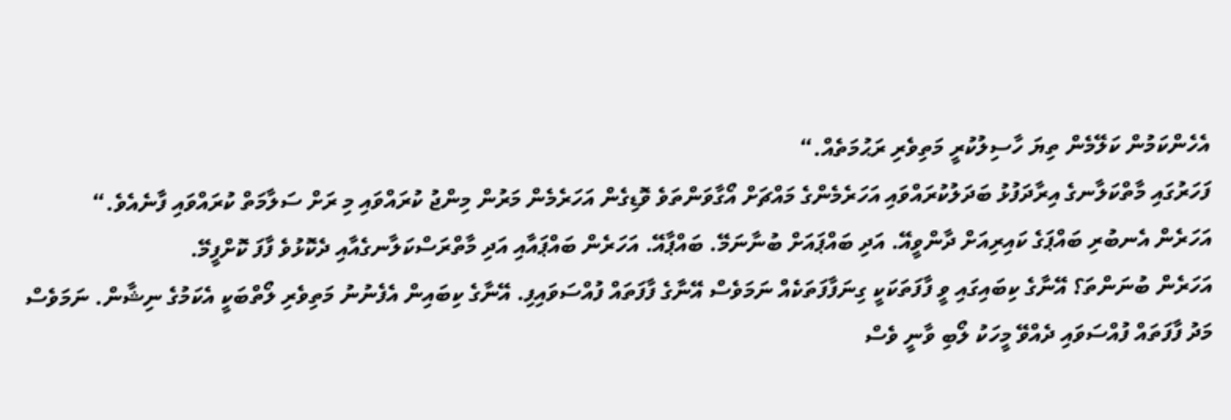އެހެންކަމުން ކަލޭމެން ތިޔަ ހާސިލުކުރީ މަތިވެރި ރަޙުމަތެއް.“
ފަހަރުގައި މާތްކަލާނގެ އިރާދަފުޅު ބަދަލުކުރައްވައި އަހަރެމެންގެ މައްޗަށް އޯގާވަންތަވެ ވޮޑިގެން އަހަރެމެން މަރުން މިންޖު ކުރައްވައި މި ރަށް ސަލާމަތް ކުރައްވައި ފާނެއެވެ.“
އަހަރެން އެނބުރި ބައްޕަގެ ކައިރިއަށް ދާންވީއޭ. އަދި ބައްޕައަށް ބުނާނަމޭ. ބައްޕާއޭ. އަހަރެން ބައްޕައާއި އަދި މާތްރަސްކަލާނގެއާއި ދެކޮޅުވެ ފާފަ ކޮށްފީމޭ.
އަހަރެން ބުނަންތަ؟ އޭނާގެ ކިބައިގައި ވީ ފާފަތަކަކީ ގިނަފާފަތަކެއް ނަމަވެސް އޭނާގެ ފާފަތައް ފުއްސަވައިފި. އޭނާގެ ކިބައިން އެފެނުނު މަތިވެރި ލޯތްބަކީ އެކަމުގެ ނިޝާން. ނަމަވެސް މަދު ފާފަތައް ފުއްސަވައި ދެއްވޭ މީހަކު ލޯބި ވާނީ ވެސް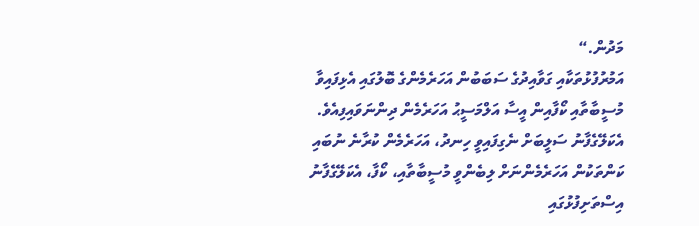މަދުން.“
އަމުރުފުޅުތަކާއި ގަވާއިދުގެ ސަބަބުން އަހަރެމެންގެ ބޮލުގައި އެޅިފައިވާ މުސީބާތާއި ކޯފާއިން އީސާ އަލްމަސީޙު އަހަރެމެން ދިންނަވައިފިއެވެ. އެކަލޭގެފާނު ސަލީބަށް ނެގިފައިވީ ހިނދު، އަހަރެމެން ކުރާނެ ނުބައި ކަންތަކުން އަހަރެމެންނަށް ލިބެންވީ މުސީބާތާއި، ކޯފާ، އެކަލޭގެފާނު އިސްތަށިފުޅުގައި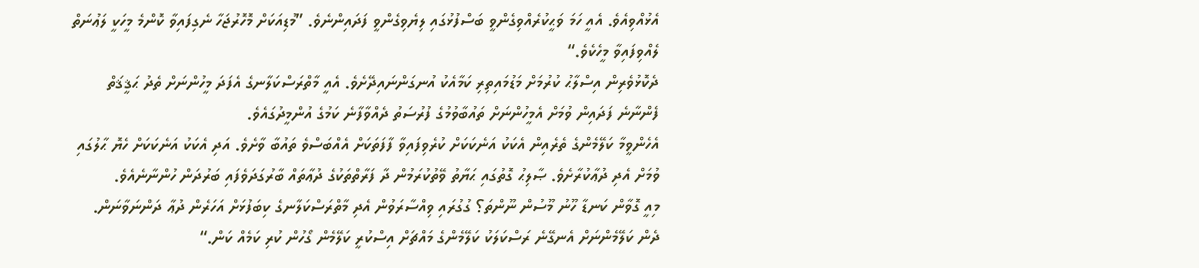އެޅުއްވިއެވެ. އެއީ ހަމަ ވަޙީކުރެއްވިގެންވީ ބަސްފުޅުގައި ލިޔެވިގެންވީ ފަދައިންނެވެ. ”މުޑިއަކަށް މޮހޮރުޖަހާ ނެގިފައިވާ ކޮންމެ މީހަކީ ލަޢުނަތް ލެއްވިފައިވާ މީހެކެވެ.“
ދެކޮޅުވެރިން އިސްލާޙު ކުރުމަށް މަޑުމައިތިރި ކަމާއެކު އުނގަންނައިދޭށެވެ. އެއީ މާތްރަސްކަލާނގެ އެފަދަ މީހުންނަށް ތެދު ޙަޤީޤަތް ފެންނާނެ ފަދައިން ވުމަށް އެމީހުންނަށް ތައުބާވުމުގެ ފުރުސަތު ދެއްވާފާނެ ކަމުގެ އުންމީދުގައެވެ.
އެހެންވީމާ ކަލޭމެންގެ ތެރެއިން އެކަކު އަނެކަކަށް ކުރެވިފައިވާ ފާފަތަކަށް އެއްބަސްވެ ތައުބާ ވާށެވެ. އަދި އެކަކު އަނެކަކަށް ހެޔޮ ޙާލުގައި ވުމަށް އެދި ދުޢާކުރާށެވެ. ޞާލިޙު ގޮތުގައި ޙަޔާތު ވޭތުކުރަމުން ދާ ފަރާތްތަކުގެ ދުޢާތައް ބާރުގަދަވެފައި ބަރުދަން ހުންނާނެއެވެ.
މިއީ ގޮވާން ކަނޑާ ހޫނު މޫސުން ނޫންތަ؟ ގުގުރައި ވިއްސާރަވުން އެދި މާތްރަސްކަލާނގެ ކިބަފުޅަށް އަހަރެން ދުޢާ ދަންނަވާނަން. ދެން ކަލޭމެންނަށް އެނގޭނެ ރަސްކަލަކު ކަލޭމެންގެ މައްޗަށް އިސްކުރީ ކަލޭމެން ގޯހުން ކުރި ކަމެއް ކަން.“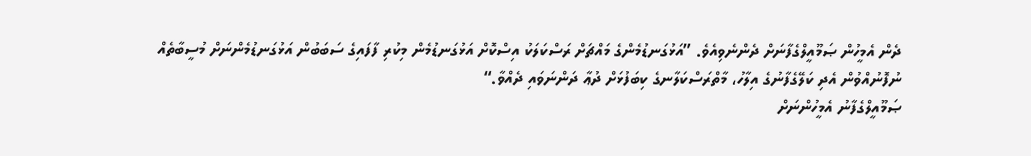ދެން އެމީހުން ޞަމޫއީލްގެފާނަށް ދެންނެވިއެވެ. ”އަޅުގަނޑުމެންގެ މައްޗަށް ރަސްކަލަކު އިސްކޮށް އަޅުގަނޑުމެން މިކުރި ފާފައިގެ ސަބަބުން އަޅުގަނޑުމެންނަށް މުސީބާތެއް ނުފޮނުއްވުން އެދި ކަލޭގެފާނުގެ އިލާހު، މާތްރަސްކަލާނގެ ކިބަފުޅަށް ދުޢާ ދަންނަވައި ދެއްވާ.“
ޞަމޫއީލްގެފާނު އެމީހުންނަށް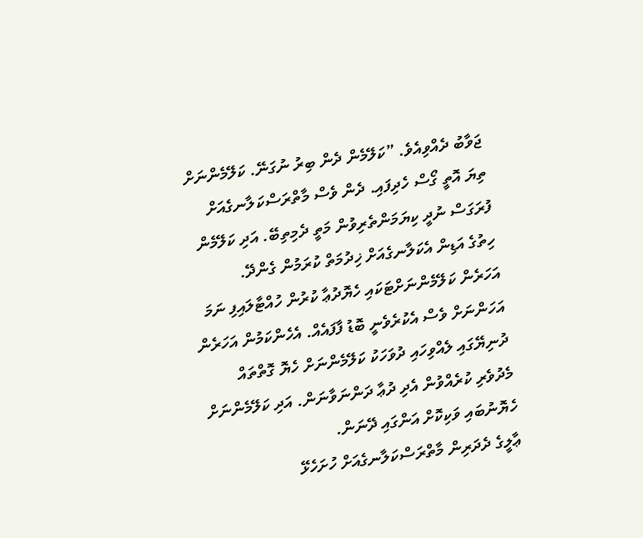ޖަވާބު ދެއްވިއެވެ. ”ކަލޭމެން ދެން ބިރު ނުގަނޭ. ކަލޭމެންނަށް ތިޔަ އޮތީ ގޯސް ހެދިފައި. ދެން ވެސް މާތްރަސްކަލާނގެއަށް ފުރަގަސް ނުދީ ކިޔަމަންތެރިވުން މަތީ ދެމިތިބޭ. އަދި ކަލޭމެން ހިތުގެ އަޑިން އެކަލާނގެއަށް ޚިދުމަތް ކުރަމުން ގެންދޭ.
އަހަރެން ކަލޭމެންނަށްޓަކައި ހެޔޮދުޢާ ކުރުން ހުއްޓާލައިފި ނަމަ އަހަންނަށް ވެސް އެކުރެވެނީ ބޮޑު ފާފައެއް. އެހެންކަމުން އަހަރެން ދުނިޔޭގައި ލެއްވިހައި ދުވަހަކު ކަލޭމެންނަށް ހެޔޮ ގޮތްތައް މެދުވެރި ކުރެއްވުން އެދި ދުޢާ ދަންނަވާނަން. އަދި ކަލޭމެންނަށް ހެޔޮނުބައި ވަކިކޮށް އަންގައި ދޭނަން.
ޢާލީގެ ދެދަރިން މާތްރަސްކަލާނގެއަށް ހުށަހެޅޭ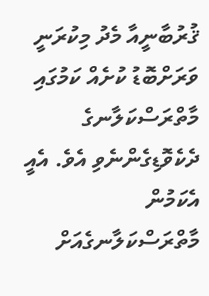ޤުރުބާނީއާ މެދު މިކުރަނީ ވަރަށްބޮޑު ކުށެއް ކަމުގައި މާތްރަސްކަލާނގެ ދެކެވޮޑިގެންނެވި އެވެ. އެއީ އެކަމުން މާތްރަސްކަލާނގެއަށް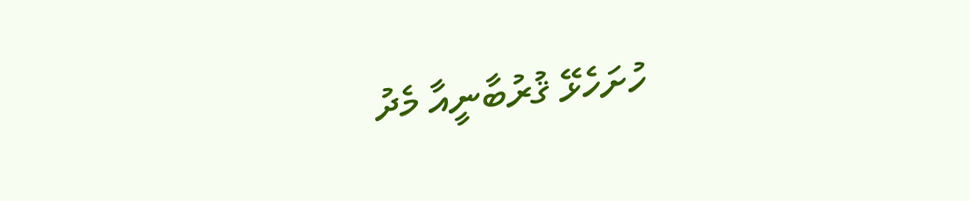ހުށަހެޅޭ ޤުރުބާނީއާ މެދު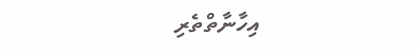އިހާނާތްތެރި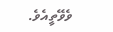ވެވޭތީއެވެ.